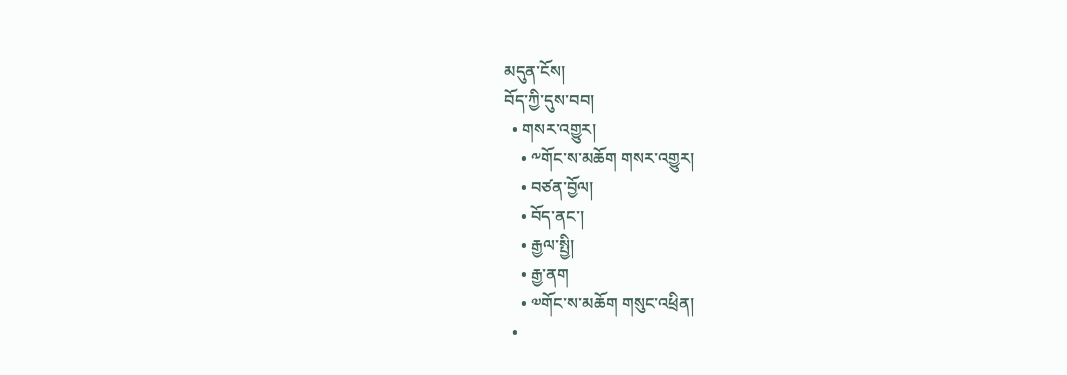མདུན་ངོས།
བོད་ཀྱི་དུས་བབ།
  • གསར་འགྱུར།
    • ༸གོང་ས་མཆོག གསར་འགྱུར།
    • བཙན་བྱོལ།
    • བོད་ནང་།
    • རྒྱལ་སྤྱི།
    • རྒྱ་ནག
    • ༧གོང་ས་མཆོག གསུང་འཕྲིན།
  •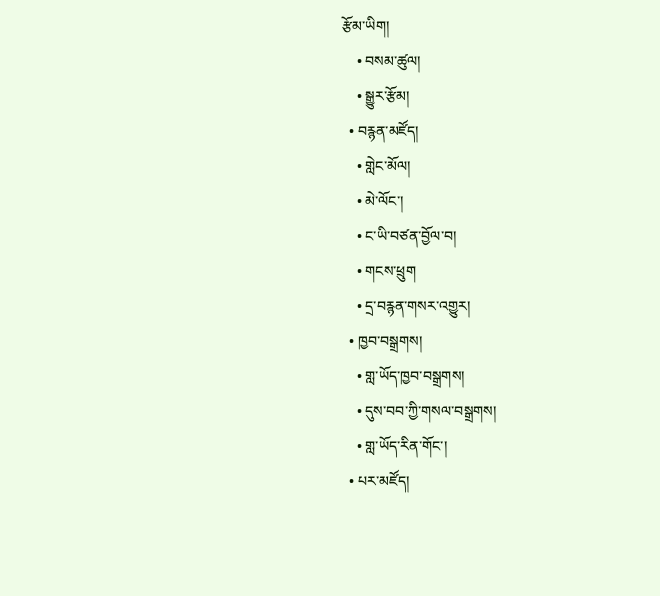རྩོམ་ཡིག།
    • བསམ་ཚུལ།
    • སྒྱུར་རྩོམ།
  • བརྙན་མཛོད།
    • གླེང་མོལ།
    • མེ་ལོང་།
    • ང་ཡི་བཙན་བྱོལ་བ།
    • གངས་ཕྲུག
    • དྲ་བརྙན་གསར་འགྱུར།
  • ཁྱབ་བསྒྲགས།
    • གླ་ཡོད་ཁྱབ་བསྒྲགས།
    • དུས་བབ་ཀྱི་གསལ་བསྒྲགས།
    • གླ་ཡོད་རིན་གོང་།
  • པར་མཛོད།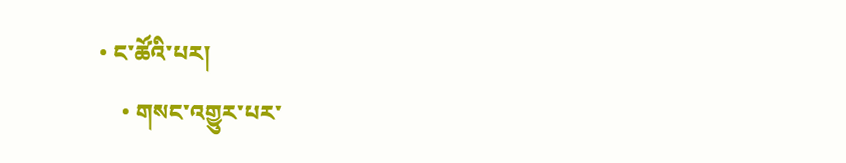• ང་ཚོའི་པར།
    • གསང་འགྱུར་པར་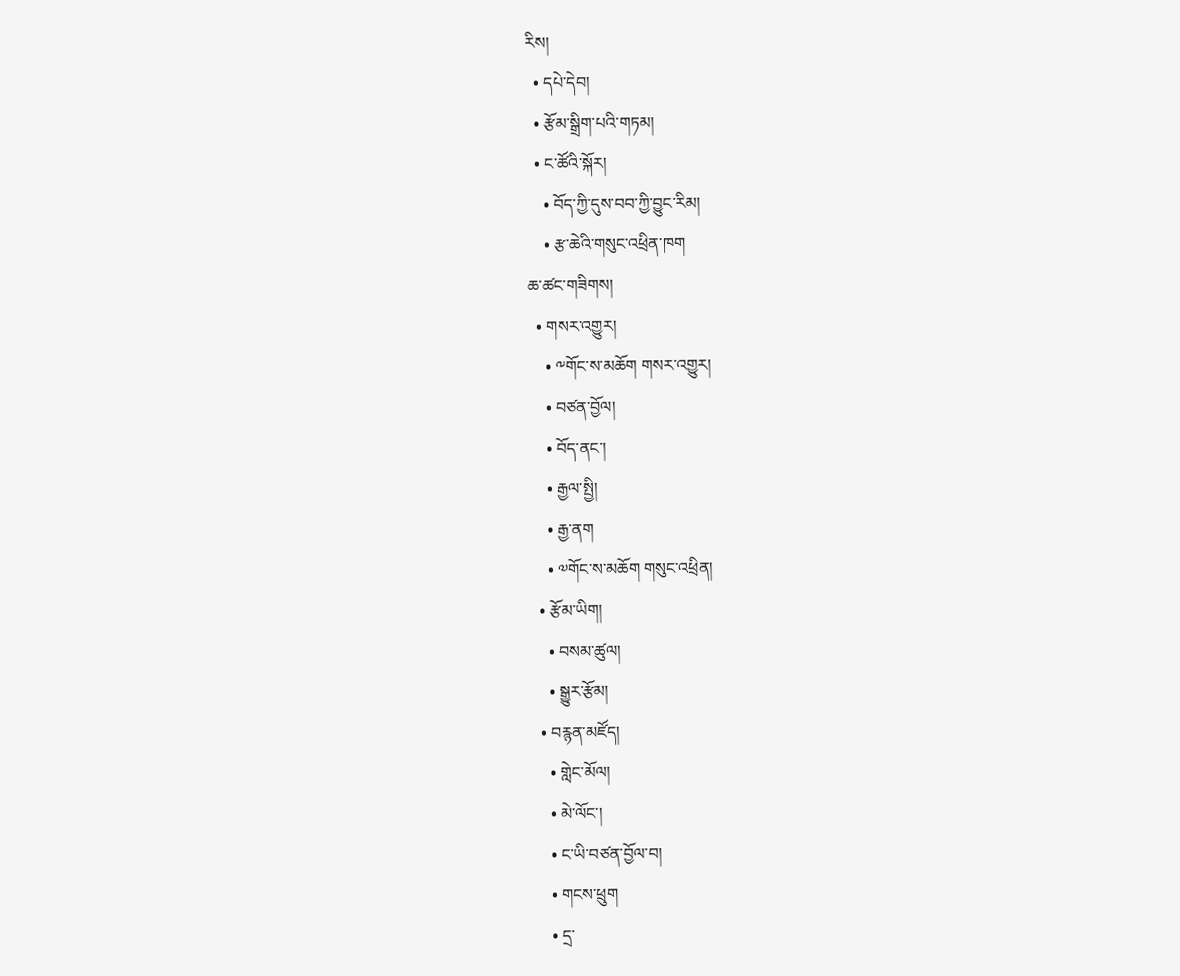རིས།
  • དཔེ་དེབ།
  • རྩོམ་སྒྲིག་པའི་གཏམ།
  • ང་ཚོའི་སྐོར།
    • བོད་ཀྱི་དུས་བབ་ཀྱི་བྱུང་རིམ།
    • རྩ་ཆེའི་གསུང་འཕྲིན་ཁག
ཆ་ཚང་གཟིགས།
  • གསར་འགྱུར།
    • ༸གོང་ས་མཆོག གསར་འགྱུར།
    • བཙན་བྱོལ།
    • བོད་ནང་།
    • རྒྱལ་སྤྱི།
    • རྒྱ་ནག
    • ༧གོང་ས་མཆོག གསུང་འཕྲིན།
  • རྩོམ་ཡིག།
    • བསམ་ཚུལ།
    • སྒྱུར་རྩོམ།
  • བརྙན་མཛོད།
    • གླེང་མོལ།
    • མེ་ལོང་།
    • ང་ཡི་བཙན་བྱོལ་བ།
    • གངས་ཕྲུག
    • དྲ་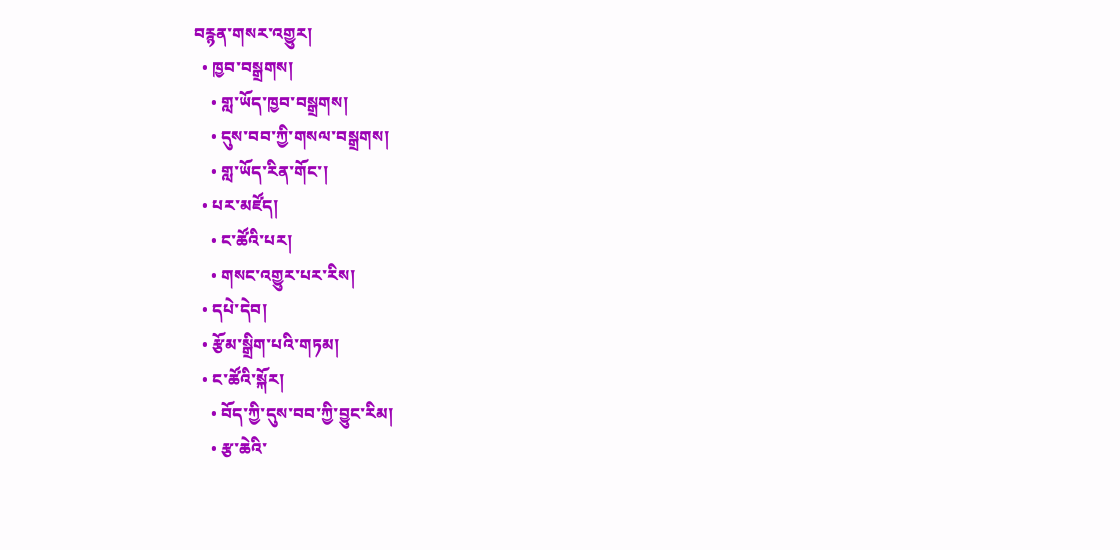བརྙན་གསར་འགྱུར།
  • ཁྱབ་བསྒྲགས།
    • གླ་ཡོད་ཁྱབ་བསྒྲགས།
    • དུས་བབ་ཀྱི་གསལ་བསྒྲགས།
    • གླ་ཡོད་རིན་གོང་།
  • པར་མཛོད།
    • ང་ཚོའི་པར།
    • གསང་འགྱུར་པར་རིས།
  • དཔེ་དེབ།
  • རྩོམ་སྒྲིག་པའི་གཏམ།
  • ང་ཚོའི་སྐོར།
    • བོད་ཀྱི་དུས་བབ་ཀྱི་བྱུང་རིམ།
    • རྩ་ཆེའི་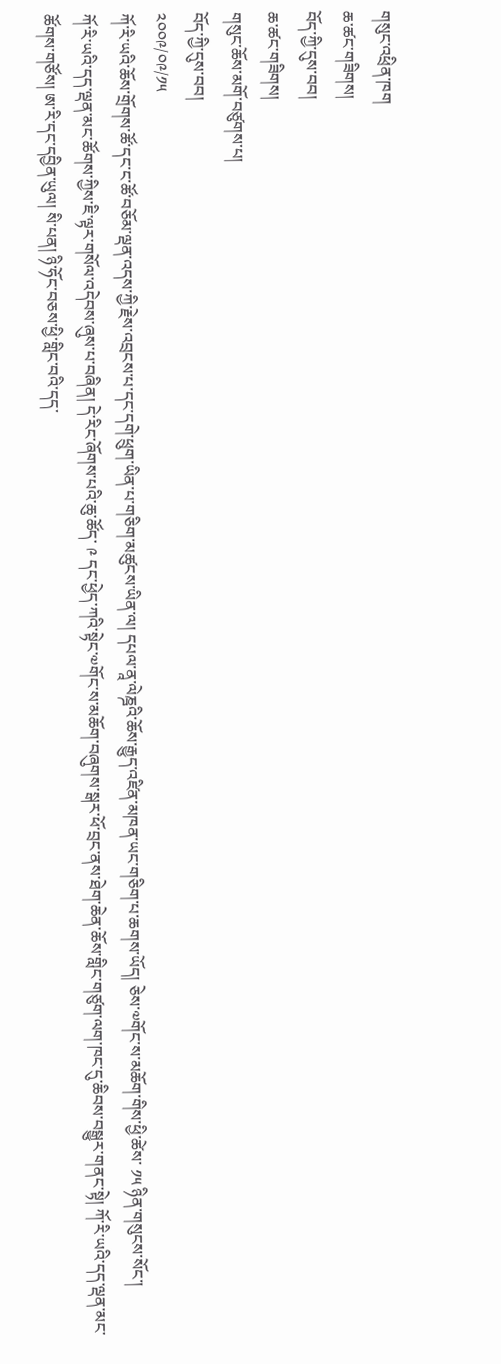གསུང་འཕྲིན་ཁག
ཆ་ཚང་གཟིགས།
བོད་ཀྱི་དུས་བབ།
ཆ་ཚང་གཟིགས།
གསུང་ཆོས་མགོ་བཙུགས་པ།
བོད་ཀྱི་དུས་བབ།
༢༠༠༩/༠༩/༡༥
ཀོ་རི་ཡའི་ཆོས་གྲོགས་ཚོ་དང་ང་ཚོ་བཅོམ་ལྡན་འདས་ཀྱི་རྗེས་འབྲངས་པ་དང་དགེ་ཕྲུག་ཡིན་པ་གཅིག་མཚུངས་ཡིན་ལ། དཔལ་ནཱ་ལེཎྜའི་ཆོས་རྒྱུད་འཛིན་མཁན་ཡང་གཅིག་པ་ཆགས་ཡོད། ཅེས་༧གོང་ས་མཆོག་གིས་ཕྱི་ཚེས་ ༡༥ ཉིན་གསུངས་སོང་།
ཀོ་རི་ཡའི་དད་ལྡན་མང་ཚོགས་ཀྱིས་ཇི་ལྟར་གསོལ་འདེབས་ཞུས་པ་བཞིན། དེ་རིང་ཞོགས་པའི་ཆུ་ཚོད་ ༩ དང་ཕྱེད་ཀའི་སྟེང་༧གོང་ས་མཆོག་བཞུགས་སྒར་ཕོ་བྲང་ནས་ཐེག་ཆེན་ཆོས་གླིང་གཙུག་ལག་ཁང་དུ་ཆིབས་བསྒྱུར་གནང་སྟེ། ཀོ་རི་ཡའི་དད་ལྡན་མང་ཚོགས་གཙོས། ཨ་རི་དང་དབྱིན་ཡུལ། སི་པན། ཉི་ཧོང་བཅས་ཕྱི་གླིང་བའི་དད་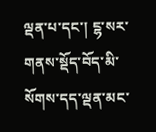ལྡན་པ་དང་། ངྷ་སར་གནས་སྡོད་བོད་མི་སོགས་དད་ལྡན་མང་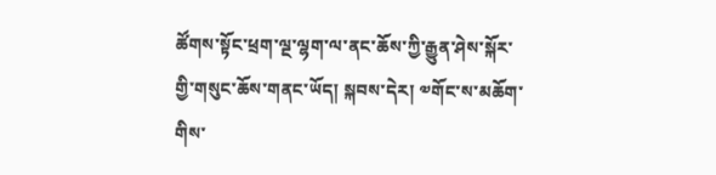ཚོགས་སྟོང་ཕྲག་ལྔ་ལྷག་ལ་ནང་ཆོས་ཀྱི་རྒྱུན་ཤེས་སྐོར་གྱི་གསུང་ཆོས་གནང་ཡོད། སྐབས་དེར། ༧གོང་ས་མཆོག་གིས་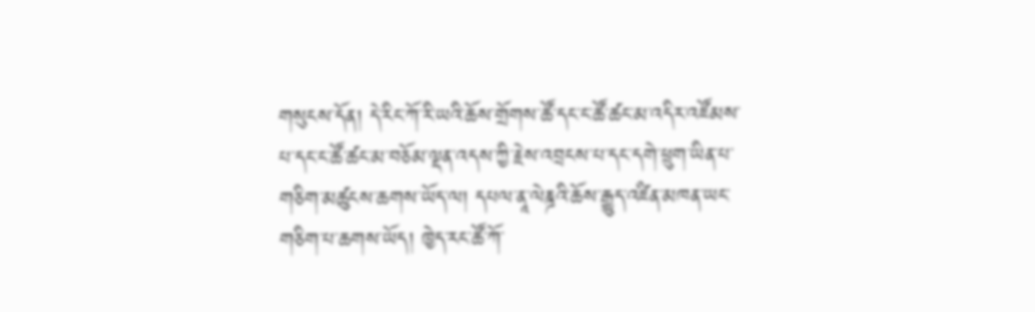གསུངས་དོན། དེ་རིང་ཀོ་རི་ཡའི་ཆོས་གྲོགས་ཚོ་དང་ང་ཚོ་ཚང་མ་འདིར་འཛོམས་པ་དང་ང་ཚོ་ཚང་མ་བཅོམ་ལྡན་འདས་ཀྱི་རྗེས་འབྲངས་པ་དང་དགེ་ཕྲུག་ཡིན་པ་གཅིག་མཚུངས་ཆགས་ཡོད་ལ། དཔལ་ནཱ་ལེཎྜའི་ཆོས་རྒྱུད་འཛིན་མཁན་ཡང་གཅིག་པ་ཆགས་ཡོད། ཁྱེད་རང་ཚོ་ཀོ་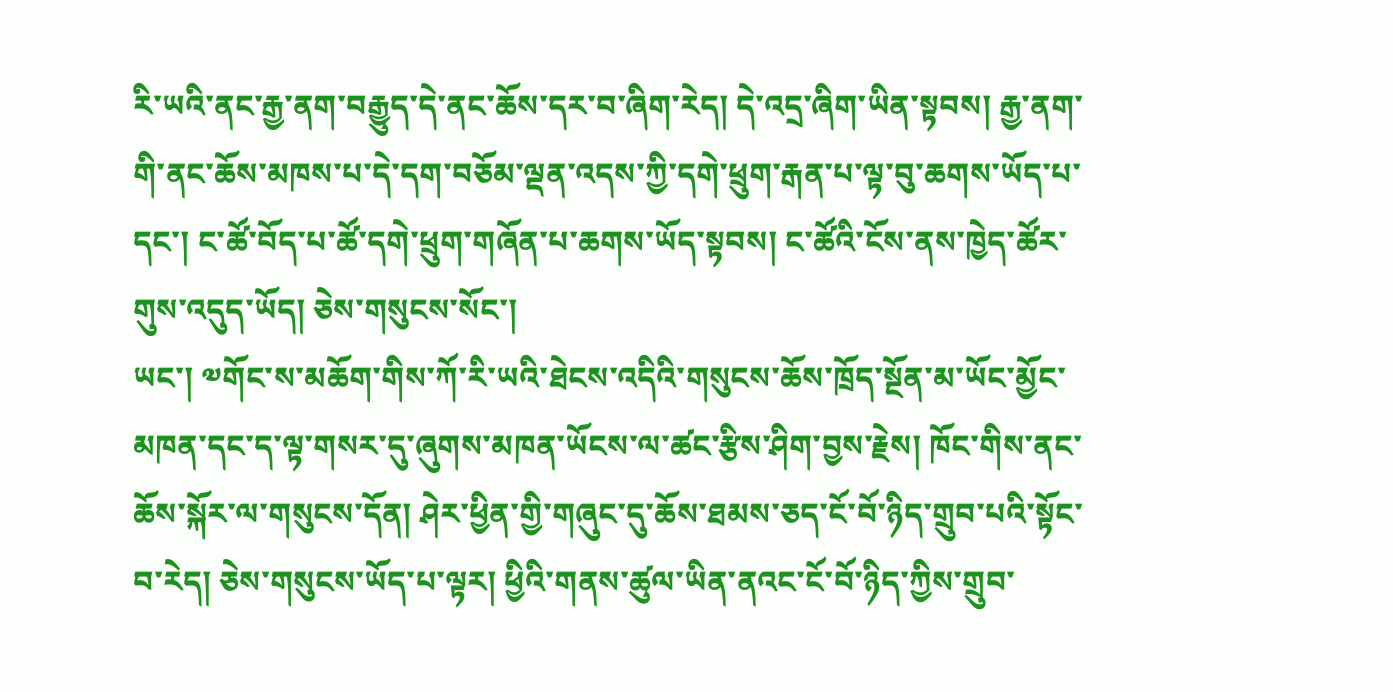རི་ཡའི་ནང་རྒྱ་ནག་བརྒྱུད་དེ་ནང་ཆོས་དར་བ་ཞིག་རེད། དེ་འདྲ་ཞིག་ཡིན་སྟབས། རྒྱ་ནག་གི་ནང་ཆོས་མཁས་པ་དེ་དག་བཅོམ་ལྡན་འདས་ཀྱི་དགེ་ཕྲུག་རྒན་པ་ལྟ་བུ་ཆགས་ཡོད་པ་དང་། ང་ཚོ་བོད་པ་ཚོ་དགེ་ཕྲུག་གཞོན་པ་ཆགས་ཡོད་སྟབས། ང་ཚོའི་ངོས་ནས་ཁྱེད་ཚོར་གུས་འདུད་ཡོད། ཅེས་གསུངས་སོང་།
ཡང་། ༧གོང་ས་མཆོག་གིས་ཀོ་རི་ཡའི་ཐེངས་འདིའི་གསུངས་ཆོས་ཁྲོད་སྔོན་མ་ཡོང་མྱོང་མཁན་དང་ད་ལྟ་གསར་དུ་ཞུགས་མཁན་ཡོངས་ལ་ཚང་རྩིས་ཤིག་བྱས་རྗེས། ཁོང་གིས་ནང་ཆོས་སྐོར་ལ་གསུངས་དོན། ཤེར་ཕྱིན་གྱི་གཞུང་དུ་ཆོས་ཐམས་ཅད་ངོ་བོ་ཉིད་གྲུབ་པའི་སྟོང་བ་རེད། ཅེས་གསུངས་ཡོད་པ་ལྟར། ཕྱིའི་གནས་ཚུལ་ཡིན་ནའང་ངོ་བོ་ཉིད་ཀྱིས་གྲུབ་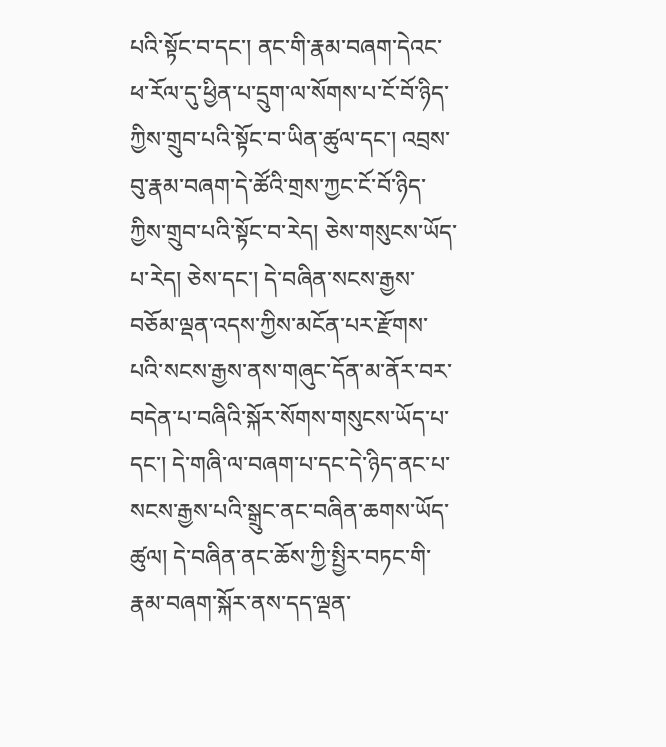པའི་སྟོང་བ་དང་། ནང་གི་རྣམ་བཞག་དེའང་ཕ་རོལ་དུ་ཕྱིན་པ་དྲུག་ལ་སོགས་པ་ངོ་བོ་ཉིད་ཀྱིས་གྲུབ་པའི་སྟོང་བ་ཡིན་ཚུལ་དང་། འབྲས་བུ་རྣམ་བཞག་དེ་ཚོའི་གྲས་ཀྱང་ངོ་བོ་ཉིད་ཀྱིས་གྲུབ་པའི་སྟོང་བ་རེད། ཅེས་གསུངས་ཡོད་པ་རེད། ཅེས་དང་། དེ་བཞིན་སངས་རྒྱས་བཅོམ་ལྡན་འདས་ཀྱིས་མངོན་པར་རྫོགས་པའི་སངས་རྒྱས་ནས་གཞུང་དོན་མ་ནོར་བར་བདེན་པ་བཞིའི་སྐོར་སོགས་གསུངས་ཡོད་པ་དང་། དེ་གཞི་ལ་བཞག་པ་དང་དེ་ཉིད་ནང་པ་སངས་རྒྱས་པའི་སྒྲུང་ནང་བཞིན་ཆགས་ཡོད་ཚུལ། དེ་བཞིན་ནང་ཆོས་ཀྱི་སྤྱིར་བཏང་གི་རྣམ་བཞག་སྐོར་ནས་དད་ལྡན་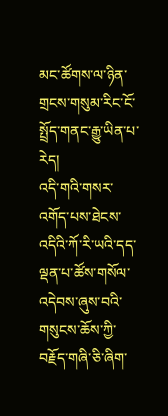མང་ཚོགས་ལ་ཉིན་གྲངས་གསུམ་རིང་ངོ་སྤྲོད་གནང་རྒྱུ་ཡིན་པ་རེད།
འདི་གའི་གསར་འགོད་པས་ཐེངས་འདིའི་ཀོ་རི་ཡའི་དད་ལྡན་པ་ཚོས་གསོལ་འདེབས་ཞུས་བའི་གསུངས་ཆོས་ཀྱི་བརྗོད་གཞི་ཅི་ཞིག་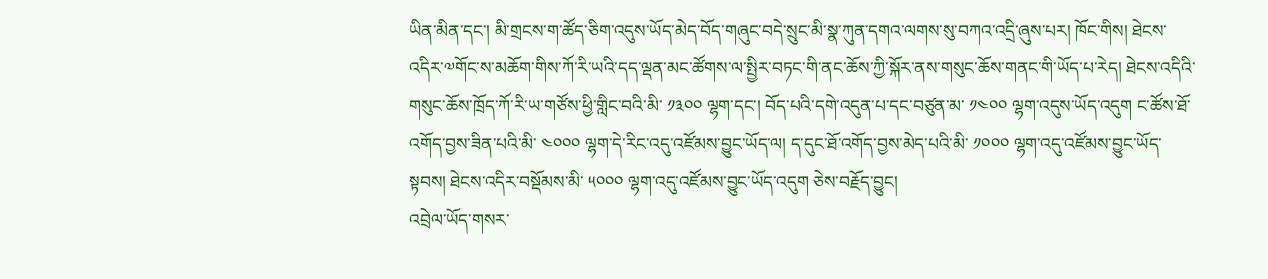ཡིན་མིན་དང་། མི་གྲངས་ག་ཚོད་ཅིག་འདུས་ཡོད་མེད་བོད་གཞུང་བདེ་སྲུང་མི་སྣ་ཀུན་དགའ་ལགས་སུ་བཀའ་འདྲི་ཞུས་པར། ཁོང་གིས། ཐེངས་འདིར་༧གོང་ས་མཆོག་གིས་ཀོ་རི་ཡའི་དད་ལྡན་མང་ཚོགས་ལ་སྤྱིར་བཏང་གི་ནང་ཆོས་ཀྱི་སྐོར་ནས་གསུང་ཆོས་གནང་གི་ཡོད་པ་རེད། ཐེངས་འདིའི་གསུང་ཆོས་ཁྲོད་ཀོ་རི་ཡ་གཙོས་ཕྱི་གླིང་བའི་མི་ ༡༣༠༠ ལྷག་དང་། བོད་པའི་དགེ་འདུན་པ་དང་བཙུན་མ་ ༡༤༠༠ ལྷག་འདུས་ཡོད་འདུག ང་ཚོས་ཐོ་འགོད་བྱས་ཟིན་པའི་མི་ ༤༠༠༠ ལྷག་དེ་རིང་འདུ་འཛོམས་བྱུང་ཡོད་ལ། ད་དུང་ཐོ་འགོད་བྱས་མེད་པའི་མི་ ༡༠༠༠ ལྷག་འདུ་འཛོམས་བྱུང་ཡོད་སྟབས། ཐེངས་འདིར་བསྡོམས་མི་ ༥༠༠༠ ལྷག་འདུ་འཛོམས་བྱུང་ཡོད་འདུག ཅེས་བརྗོད་བྱུང།
འབྲེལ་ཡོད་གསར་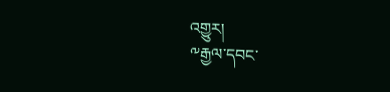འགྱུར།
༸རྒྱལ་དབང་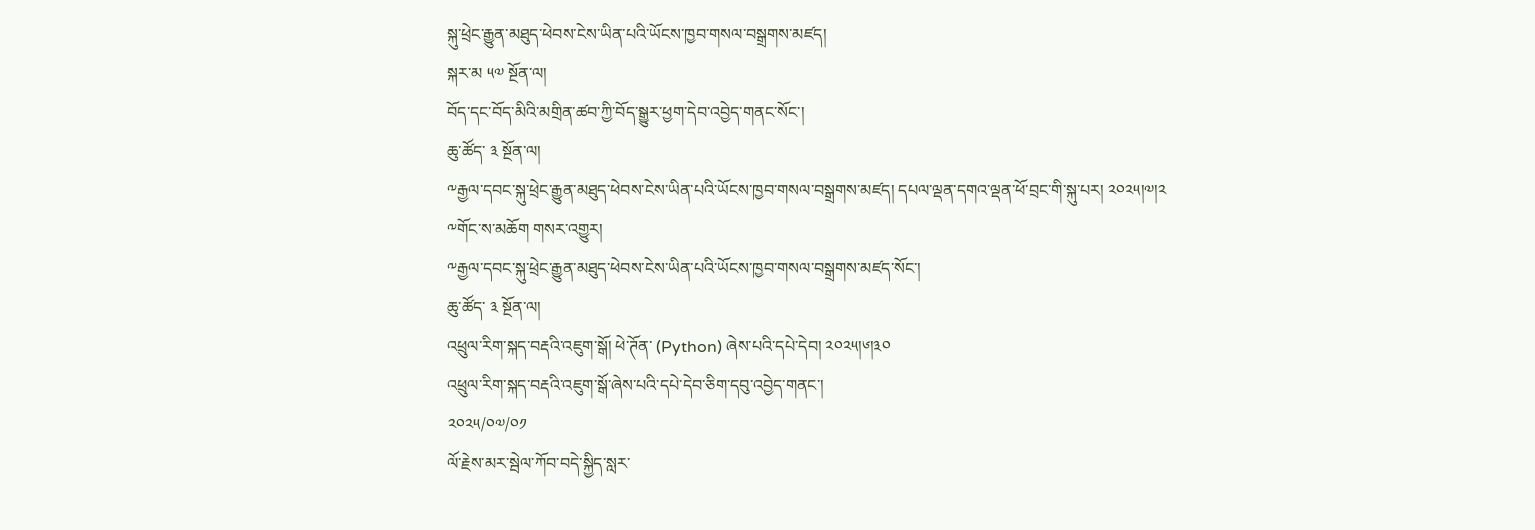སྐུ་ཕྲེང་རྒྱུན་མཐུད་ཕེབས་ངེས་ཡིན་པའི་ཡོངས་ཁྱབ་གསལ་བསྒྲགས་མཛད།
སྐར་མ ༥༧ སྔོན་ལ།
བོད་དང་བོད་མིའི་མགྲིན་ཚབ་ཀྱི་བོད་སྒྱུར་ཕྱག་དེབ་འབྱེད་གནང་སོང་།
ཆུ་ཚོད་ ༣ སྔོན་ལ།
༸རྒྱལ་དབང་སྐུ་ཕྲེང་རྒྱུན་མཐུད་ཕེབས་ངེས་ཡིན་པའི་ཡོངས་ཁྱབ་གསལ་བསྒྲགས་མཛད། དཔལ་ལྡན་དགའ་ལྡན་ཕོ་བྲང་གི་སྐུ་པར། ༢༠༢༥།༧།༢
༸གོང་ས་མཆོག གསར་འགྱུར།
༸རྒྱལ་དབང་སྐུ་ཕྲེང་རྒྱུན་མཐུད་ཕེབས་ངེས་ཡིན་པའི་ཡོངས་ཁྱབ་གསལ་བསྒྲགས་མཛད་སོང་།
ཆུ་ཚོད་ ༣ སྔོན་ལ།
འཕྲུལ་རིག་སྐད་བརྡའི་འཇུག་སྒོ། ཕེ་ཊོན་ (Python) ཞེས་པའི་དཔེ་དེབ། ༢༠༢༥།༦།༣༠
འཕྲུལ་རིག་སྐད་བརྡའི་འཇུག་སྒོ་ཞེས་པའི་དཔེ་དེབ་ཅིག་དབུ་འབྱེད་གནང་།
༢༠༢༥/༠༧/༠༡
ལོ་རྗེས་མར་སྦེལ་ཀོབ་བདེ་སྐྱིད་སླར་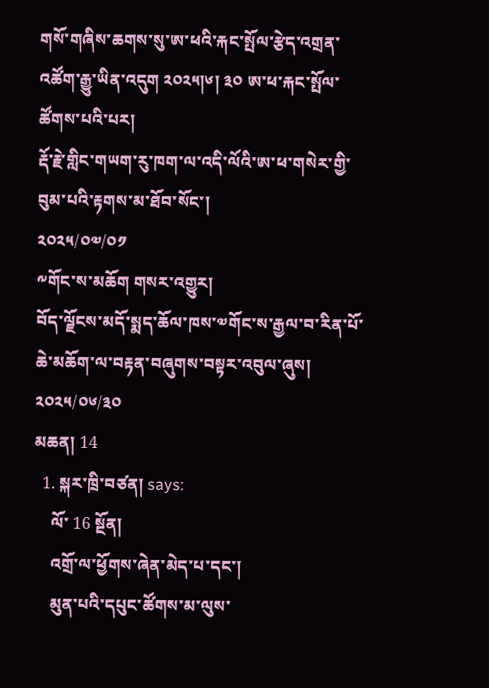གསོ་གཞིས་ཆགས་སུ་ཨ་ཕའི་རྐང་སྤོལ་རྩེད་འགྲན་འཚོག་རྒྱུ་ཡིན་འདུག ༢༠༢༥།༦། ༣༠ ཨ་ཕ་རྐང་སྤོལ་ཚོགས་པའི་པར།
རྡོ་རྗེ་གླིང་གཡག་རུ་ཁག་ལ་འདི་ལོའི་ཨ་ཕ་གསེར་གྱི་བུམ་པའི་རྟགས་མ་ཐོབ་སོང་།
༢༠༢༥/༠༧/༠༡
༸གོང་ས་མཆོག གསར་འགྱུར།
བོད་ལྗོངས་མདོ་སྨད་ཆོལ་ཁས་༧གོང་ས་རྒྱལ་བ་རིན་པོ་ཆེ་མཆོག་ལ་བརྟན་བཞུགས་བསྟར་འབུལ་ཞུས།
༢༠༢༥/༠༦/༣༠
མཆན། 14
  1. སྐར་ཁྲི་བཙན། says:
    ལོ་ 16 སྔོན།
    འགྲོ་ལ་ཕྱོགས་ཞེན་མེད་པ་དང་།
    མུན་པའི་དཔུང་ཚོགས་མ་ལུས་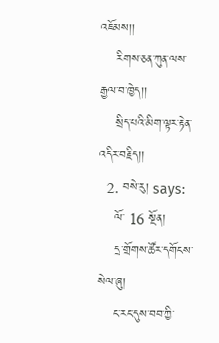འཇོམས།།
    རིགས་ཅན་ཀུན་ལས་རྒྱལ་བ་ཁྱེད།།
    སྲིད་པའི་མིག་ལྟར་རྟེན་འདིར་བརྗིད།།
  2. བསེ་རུ། says:
    ལོ་ 16 སྔོན།
    དྲ་གྲོགས་ཚོར་དགོངས་སེལ་ཞུ།
    ང་རང་དུས་བབ་ཀྱི་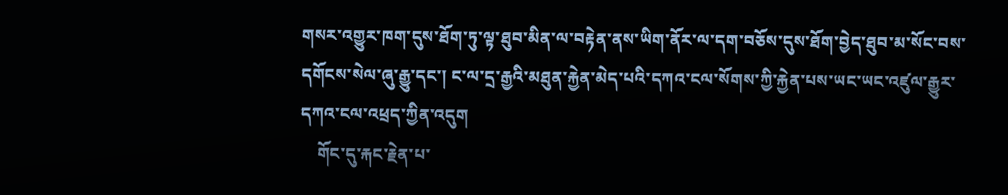གསར་འགྱུར་ཁག་དུས་ཐོག་ཏུ་ལྟ་ཐུབ་མིན་ལ་བརྟེན་ནས་ཡིག་ནོར་ལ་དག་བཅོས་དུས་ཐོག་བྱེད་ཐུབ་མ་སོང་བས་དགོངས་སེལ་ཞུ་རྒྱུ་དང་། ང་ལ་དྲ་རྒྱའི་མཐུན་རྐྱེན་མེད་པའི་དཀའ་ངལ་སོགས་ཀྱི་རྐྱེན་པས་ཡང་ཡང་འཛུལ་རྒྱུར་དཀའ་ངལ་འཕྲད་ཀྱིན་འདུག
    གོང་དུ་རྐང་རྗེན་པ་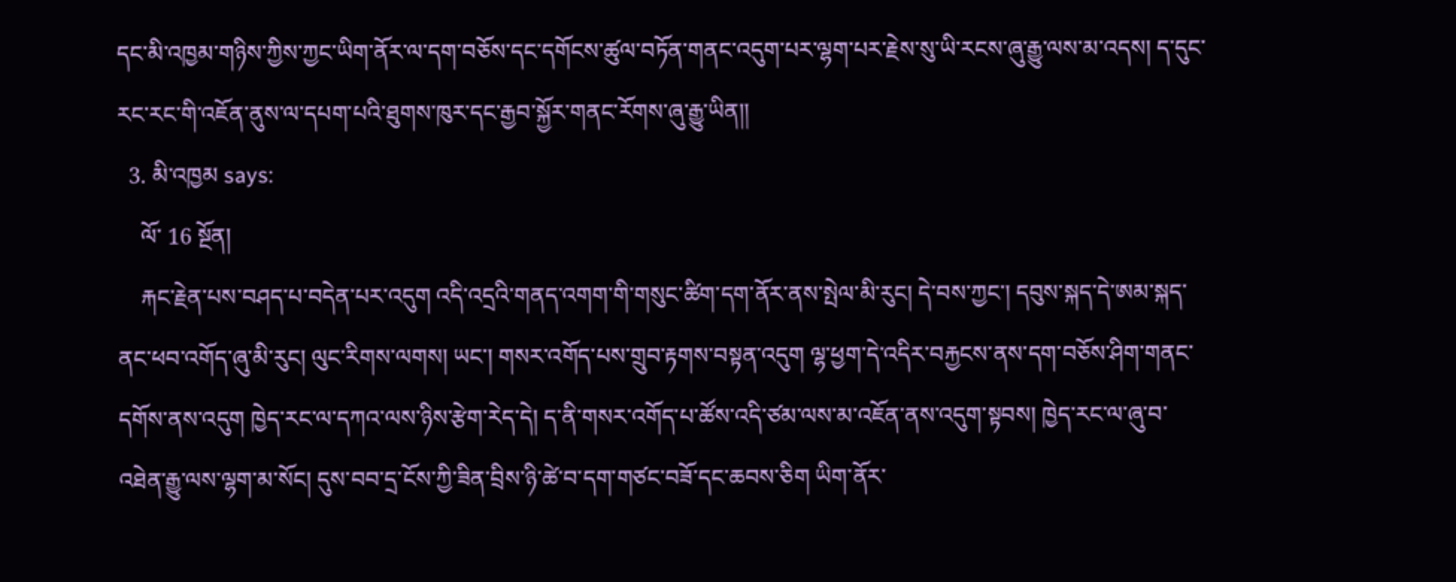དང་མི་འཁྱམ་གཉིས་ཀྱིས་ཀྱང་ཡིག་ནོར་ལ་དག་བཅོས་དང་དགོངས་ཚུལ་བཏོན་གནང་འདུག་པར་ལྷག་པར་རྗེས་སུ་ཡི་རངས་ཞུ་རྒྱུ་ལས་མ་འདས། ད་དུང་རང་རང་གི་འཇོན་ནུས་ལ་དཔག་པའི་ཐུགས་ཁུར་དང་རྒྱབ་སྐྱོར་གནང་རོགས་ཞུ་རྒྱུ་ཡིན།།
  3. མི་འཁྱམ says:
    ལོ་ 16 སྔོན།
    རྐང་རྗེན་པས་བཤད་པ་བདེན་པར་འདུག འདི་འདྲའི་གནད་འགག་གི་གསུང་ཚིག་དག་ནོར་ནས་སྤེལ་མི་རུང། དེ་བས་ཀྱང་། དབུས་སྐད་དེ་ཨམ་སྐད་ནང་ཕབ་འགོད་ཞུ་མི་རུང། ལུང་རིགས་ལགས། ཡང་། གསར་འགོད་པས་གྲུབ་རྟགས་བསྟན་འདུག ལྷ་ཕྱག་དེ་འདིར་བརྐྱངས་ནས་དག་བཅོས་ཤིག་གནང་དགོས་ནས་འདུག ཁྱེད་རང་ལ་དཀའ་ལས་ཉིས་རྩེག་རེད་དེ། ད་ནི་གསར་འགོད་པ་ཚོས་འདི་ཙམ་ལས་མ་འཇོན་ནས་འདུག་སྟབས། ཁྱེད་རང་ལ་ཞུ་བ་འཐེན་རྒྱུ་ལས་ལྷག་མ་སོང། དུས་བབ་དྲ་ངོས་ཀྱི་ཟིན་བྲིས་ཉི་ཚེ་བ་དག་གཙང་བཟོ་དང་ཆབས་ཅིག ཡིག་ནོར་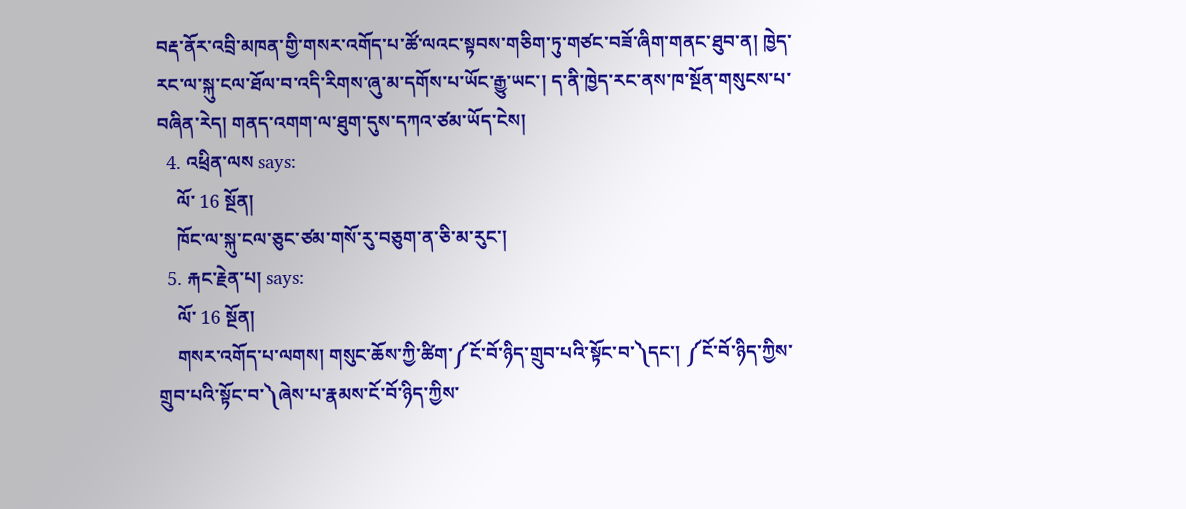བརྡ་ནོར་འབྲི་མཁན་གྱི་གསར་འགོད་པ་ཚོ་ལའང་སྟབས་གཅིག་ཏུ་གཙང་བཟོ་ཞིག་གནང་ཐུབ་ན། ཁྱེད་རང་ལ་སྐུ་ངལ་ཐོལ་བ་འདི་རིགས་ཞུ་མ་དགོས་པ་ཡོང་རྒྱུ་ཡང་། ད་ནི་ཁྱེད་རང་ནས་ཁ་སྔོན་གསུངས་པ་བཞིན་རེད། གནད་འགག་ལ་ཐུག་དུས་དཀའ་ཙམ་ཡོད་ངེས།
  4. འཕྲིན་ལས says:
    ལོ་ 16 སྔོན།
    ཁོང་ལ་སྐུ་ངལ་ཅུང་ཙམ་གསོ་རུ་བཅུག་ན་ཅི་མ་རུང་།
  5. རྐང་རྗེན་པ། says:
    ལོ་ 16 སྔོན།
    གསར་འགོད་པ་ལགས། གསུང་ཆོས་ཀྱི་ཚིག་༼ངོ་བོ་ཉིད་གྲུབ་པའི་སྟོང་བ་༽དང་། ༼ངོ་བོ་ཉིད་ཀྱིས་གྲུབ་པའི་སྟོང་བ་༽ཞེས་པ་རྣམས་ངོ་བོ་ཉིད་ཀྱིས་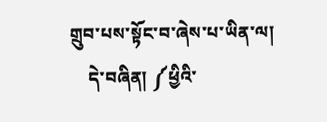གྲུབ་པས་སྟོང་བ་ཞེས་པ་ཡིན་ལ།
    དེ་བཞིན། ༼ཕྱིའི་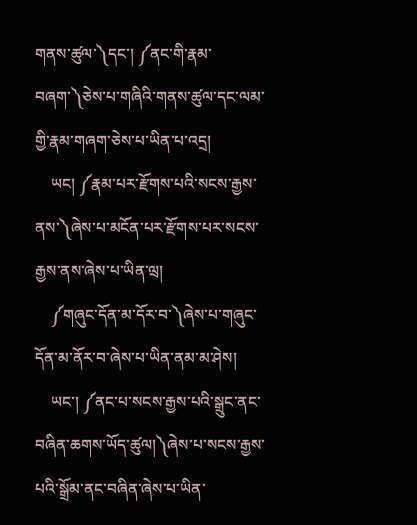གནས་ཚུལ་༽དང་། ༼ནང་གི་རྣམ་བཞག་༽ཅེས་པ་གཞིའི་གནས་ཚུལ་དང་ལམ་གྱི་རྣམ་གཞག་ཅེས་པ་ཡིན་པ་འདྲ།
    ཡང། ༼རྣམ་པར་རྫོགས་པའི་སངས་རྒྱས་ནས་༽ཞེས་པ་མངོན་པར་རྫོགས་པར་སངས་རྒྱས་ནས་ཞེས་པ་ཡིན་ལྲ།
    ༼གཞུང་དོན་མ་དོར་བ་༽ཞེས་པ་གཞུང་དོན་མ་ནོར་བ་ཞེས་པ་ཡིན་ནམ་མ་ཤེས།
    ཡང་། ༼ནང་པ་སངས་རྒྱས་པའི་སྒྲུང་ནང་བཞིན་ཆགས་ཡོད་ཚུལ།༽ཞེས་པ་སངས་རྒྱས་པའི་སྒྲོམ་ནང་བཞིན་ཞེས་པ་ཡིན་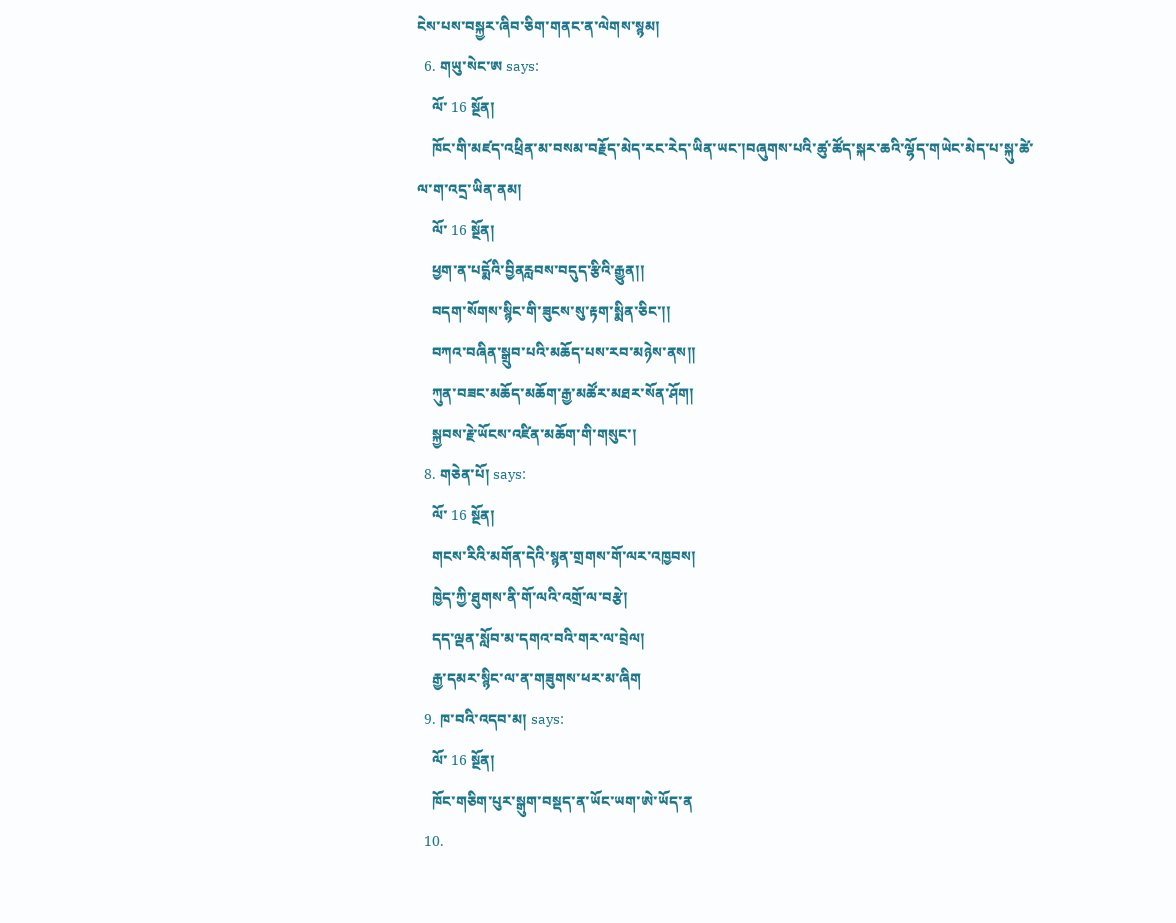ངེས་པས་བསྐྱར་ཞིབ་ཅིག་གནང་ན་ལེགས་སྙམ།
  6. གཡུ་སེང་ཨ says:
    ལོ་ 16 སྔོན།
    ཁོང་གི་མཛད་འཕྲིན་མ་བསམ་བརྗོད་མེད་རང་རེད་ཡིན་ཡང་།བཞུགས་པའི་ཚུ་ཚོད་སྐར་ཆའི་ལྷོད་གཡེང་མེད་པ་སྐུ་ཚེ་ལ་ག་འདྲ་ཡིན་ནམ།
    ལོ་ 16 སྔོན།
    ཕྱག་ན་པདྨོའི་བྱིནརླབས་བདུད་རྩིའི་རྒྱུན།།
    བདག་སོགས་སྙིང་གི་ཟུངས་སུ་རྟག་སྨིན་ཅིང་།།
    བཀའ་བཞིན་སྒྲུབ་པའི་མཆོད་པས་རབ་མཉེས་ནས།།
    ཀུན་བཟང་མཆོད་མཆོག་རྒྱ་མཚོར་མཐར་སོན་ཤོག།
    སྐྱབས་རྗེ་ཡོངས་འཛིན་མཆོག་གི་གསུང་།
  8. གཅེན་པོ། says:
    ལོ་ 16 སྔོན།
    གངས་རིའི་མགོན་དེའི་སྙན་གྲགས་གོ་ལར་འཁྱབས།
    ཁྱེད་ཀྱི་ཐུགས་ནི་གོ་ལའི་འགྲོ་ལ་བརྩེ།
    དད་ལྡན་སློབ་མ་དགའ་བའི་གར་ལ་བྲེལ།
    རྒྱ་དམར་སྙིང་ལ་ན་གཟུགས་ཕར་མ་ཞིག
  9. ཁ་བའི་འདབ་མ། says:
    ལོ་ 16 སྔོན།
    ཁོང་གཅིག་པུར་སྒུག་བསྡད་ན་ཡོང་ཡག་ཨེ་ཡོད་ན
  10.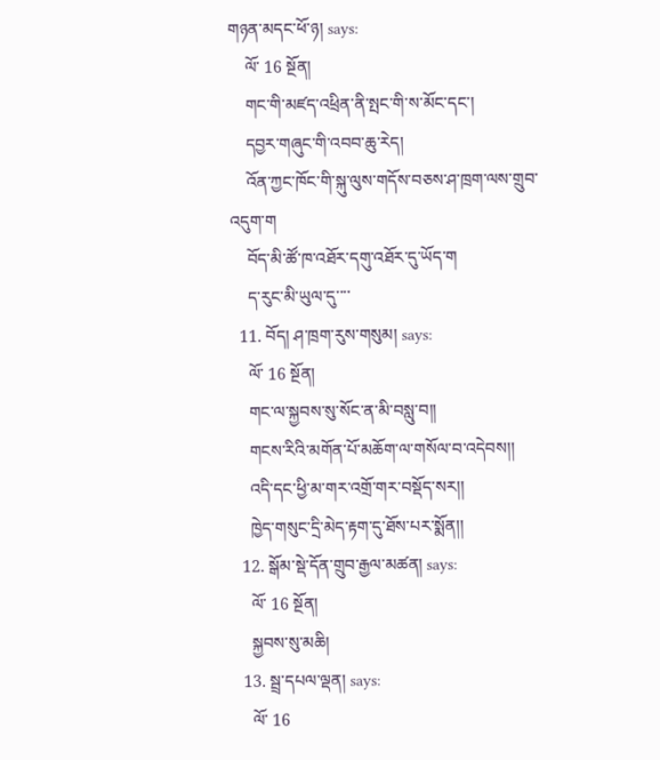གཉན་མདང་ཕོ་ཉ། says:
    ལོ་ 16 སྔོན།
    གང་གི་མཛད་འཕྲིན་ནི་སྤང་གི་ས་མོང་དང་།
    དབྱར་གཞུང་གི་འབབ་ཆུ་རེད།
    འོན་ཀྱང་ཁོང་གི་སྐུ་ལུས་གདོས་བཅས་ཤ་ཁྲག་ལས་གྲུབ་འདུག་ག
    བོད་མི་ཚོ་ཁ་འཐོར་དགུ་འཐོར་དུ་ཡོད་ག
    ད་རུང་མི་ཡུལ་དུ་་་་
  11. བོད། ཤ་ཁྲག་རུས་གསུམ། says:
    ལོ་ 16 སྔོན།
    གང་ལ་སྐྱབས་སུ་སོང་ན་མི་བསླུ་བ།།
    གངས་རིའི་མགོན་པོ་མཆོག་ལ་གསོལ་བ་འདེབས།།
    འདི་དང་ཕྱི་མ་གར་འགྲོ་གར་བསྡོད་སར།།
    ཁྱེད་གསུང་དྲི་མེད་རྟག་དུ་ཐོས་པར་སྨོན།།
  12. སྒོམ་སྡེ་དོན་གྲུབ་རྒྱལ་མཚན། says:
    ལོ་ 16 སྔོན།
    སྐྱབས་སུ་མཆི།
  13. སྦྲ་དཔལ་ལྡན། says:
    ལོ་ 16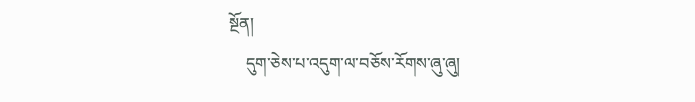སྔོན།
    དུག་ཅེས་པ་འདུག་ལ་བཅོས་རོགས་ཞུ་ཞུ།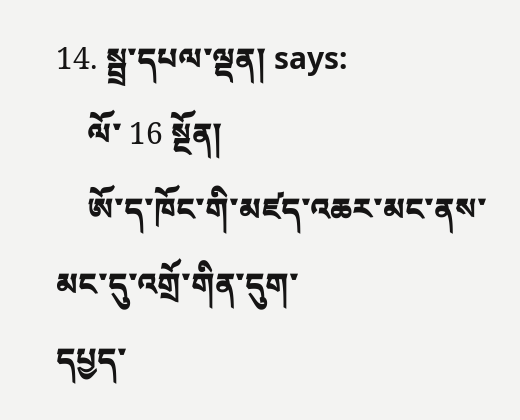14. སྦྲ་དཔལ་ལྡན། says:
    ལོ་ 16 སྔོན།
    ཨོ་ད་ཁོང་གི་མཛད་འཆར་མང་ནས་མང་དུ་འགྲོ་གིན་དུག་
དཔྱད་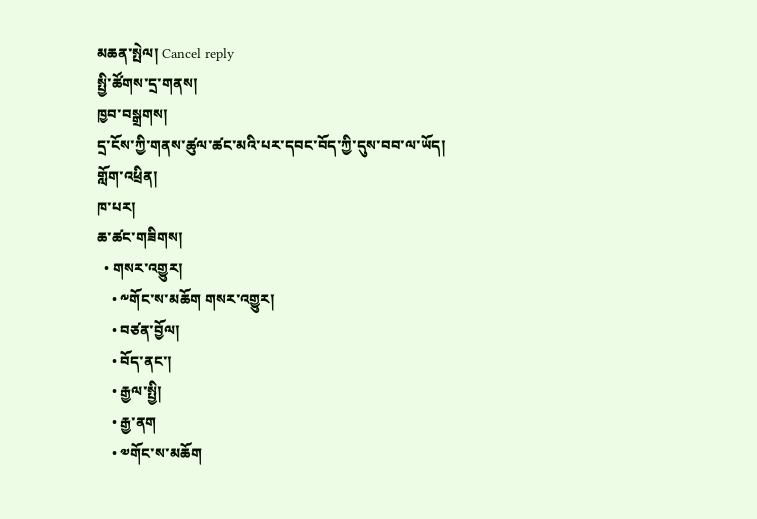མཆན་སྤེལ། Cancel reply
སྤྱི་ཚོགས་དྲ་གནས།
ཁྱབ་བསྒྲགས།
དྲ་ངོས་ཀྱི་གནས་ཚུལ་ཚང་མའི་པར་དབང་བོད་ཀྱི་དུས་བབ་ལ་ཡོད།
གློག་འཕྲིན།
ཁ་པར།
ཆ་ཚང་གཟིགས།
  • གསར་འགྱུར།
    • ༸གོང་ས་མཆོག གསར་འགྱུར།
    • བཙན་བྱོལ།
    • བོད་ནང་།
    • རྒྱལ་སྤྱི།
    • རྒྱ་ནག
    • ༧གོང་ས་མཆོག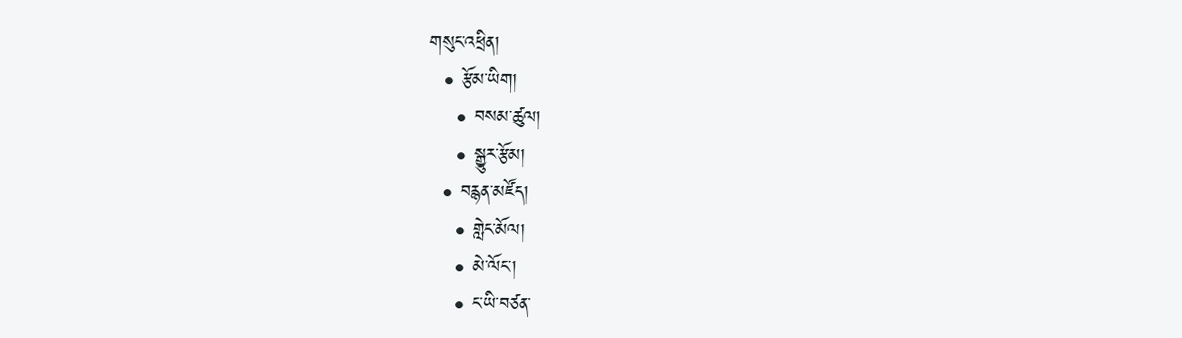གསུང་འཕྲིན།
  • རྩོམ་ཡིག།
    • བསམ་ཚུལ།
    • སྒྱུར་རྩོམ།
  • བརྙན་མཛོད།
    • གླེང་མོལ།
    • མེ་ལོང་།
    • ང་ཡི་བཙན་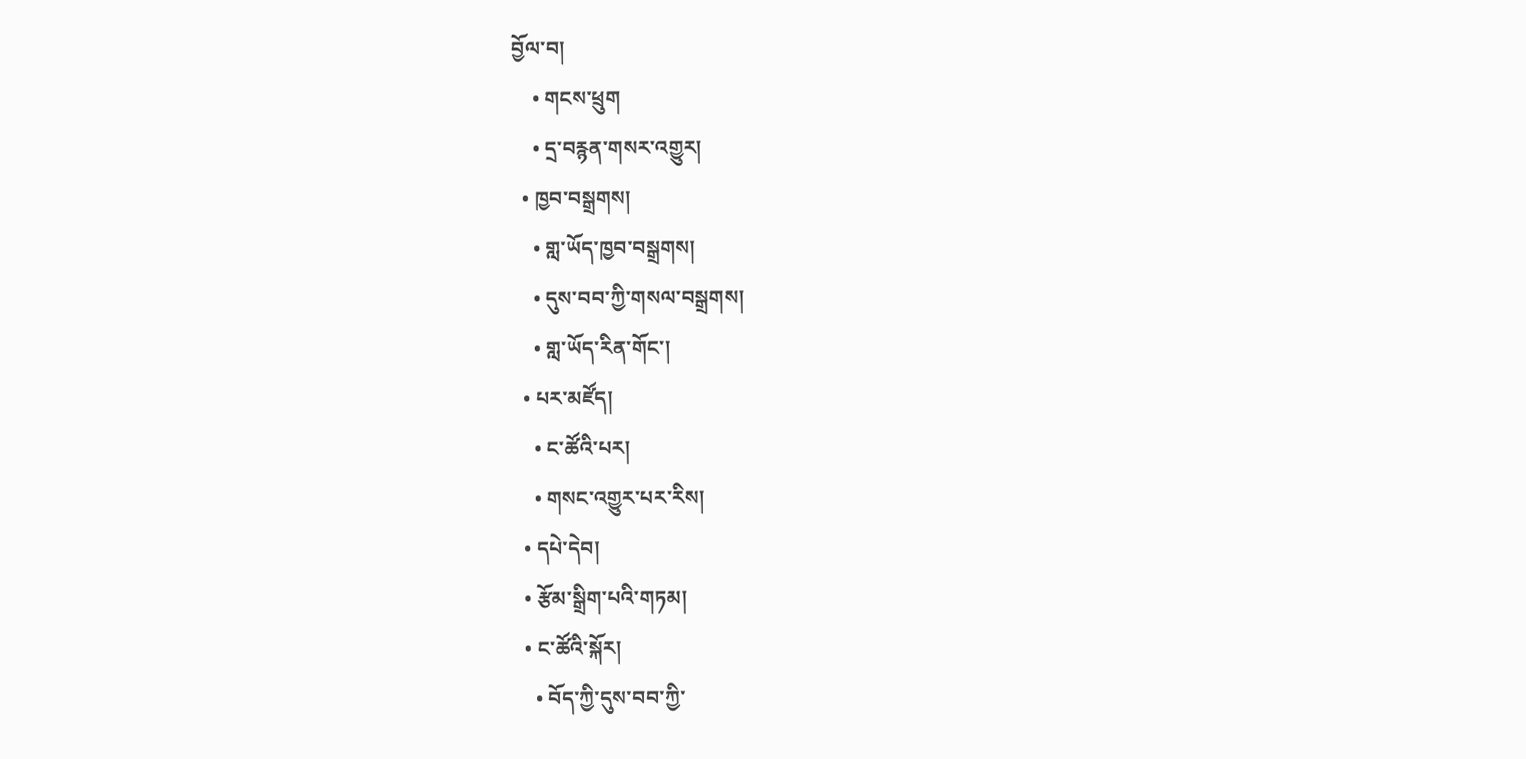བྱོལ་བ།
    • གངས་ཕྲུག
    • དྲ་བརྙན་གསར་འགྱུར།
  • ཁྱབ་བསྒྲགས།
    • གླ་ཡོད་ཁྱབ་བསྒྲགས།
    • དུས་བབ་ཀྱི་གསལ་བསྒྲགས།
    • གླ་ཡོད་རིན་གོང་།
  • པར་མཛོད།
    • ང་ཚོའི་པར།
    • གསང་འགྱུར་པར་རིས།
  • དཔེ་དེབ།
  • རྩོམ་སྒྲིག་པའི་གཏམ།
  • ང་ཚོའི་སྐོར།
    • བོད་ཀྱི་དུས་བབ་ཀྱི་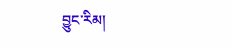བྱུང་རིམ།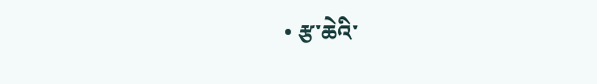• རྩ་ཆེའི་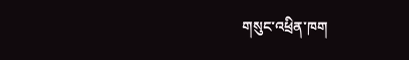གསུང་འཕྲིན་ཁག